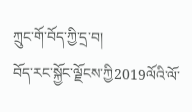ཀྲུང་གོ་བོད་ཀྱི་དྲ་བ།
བོད་རང་སྐྱོང་ལྗོངས་ཀྱི2019ལོའི་ལོ་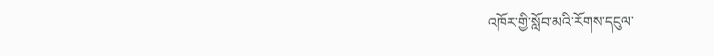འཁོར་གྱི་སློབ་མའི་རོགས་དངུལ་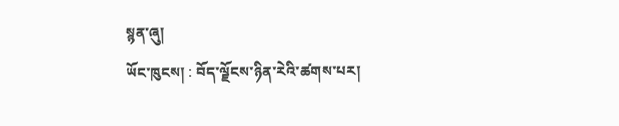སྙན་ཞུ།
ཡོང་ཁུངས། : བོད་ལྗོངས་ཉིན་རེའི་ཚགས་པར།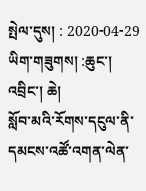སྤེལ་དུས། : 2020-04-29
ཡིག་གཟུགས། :ཆུང་། འབྲིང་། ཆེ།
སློབ་མའི་རོགས་དངུལ་ནི་དམངས་འཚོ་འགན་ལེན་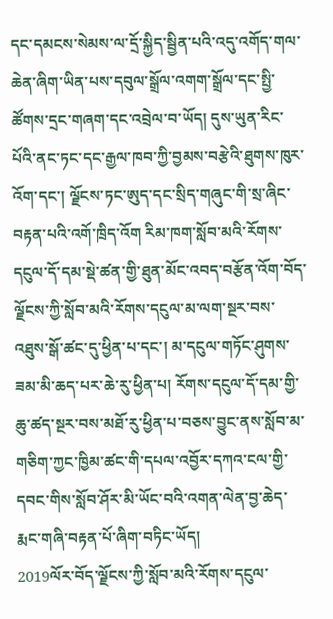དང་དམངས་སེམས་ལ་དྲོ་སྐྱིད་སྦྱིན་པའི་འདུ་འགོད་གལ་ཆེན་ཞིག་ཡིན་པས་དབུལ་སྒྲོལ་འགག་སྒྲོལ་དང་སྤྱི་ཚོགས་དྲང་གཞག་དང་འབྲེལ་བ་ཡོད། དུས་ཡུན་རིང་པོའི་ནང་ཏང་དང་རྒྱལ་ཁབ་ཀྱི་བྱམས་བརྩེའི་ཐུགས་ཁུར་འོག་དང་། ལྗོངས་ཏང་ཨུད་དང་སྲིད་གཞུང་གི་སྲ་ཞིང་བརྟན་པའི་འགོ་ཁྲིད་འོག རིམ་ཁག་སློབ་མའི་རོགས་དངུལ་དོ་དམ་སྡེ་ཚན་གྱི་ཐུན་མོང་འབད་བརྩོན་འོག་བོད་ལྗོངས་ཀྱི་སློབ་མའི་རོགས་དངུལ་མ་ལག་སྔར་བས་འཐུས་སྒོ་ཚང་དུ་ཕྱིན་པ་དང་། མ་དངུལ་གཏོང་ཤུགས་ཟམ་མི་ཆད་པར་ཆེ་རུ་ཕྱིན་པ། རོགས་དངུལ་དོ་དམ་གྱི་ཆུ་ཚད་སྔར་བས་མཐོ་རུ་ཕྱིན་པ་བཅས་བྱུང་ནས་སློབ་མ་གཅིག་ཀྱང་ཁྱིམ་ཚང་གི་དཔལ་འབྱོར་དཀའ་ངལ་གྱི་དབང་གིས་སློབ་ཤོར་མི་ཡོང་བའི་འགན་ལེན་བྱ་ཆེད་རྨང་གཞི་བརྟན་པོ་ཞིག་བཏིང་ཡོད།
2019ལོར་བོད་ལྗོངས་ཀྱི་སློབ་མའི་རོགས་དངུལ་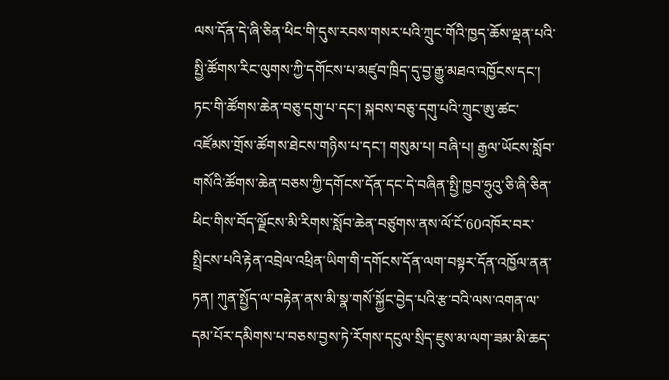ལས་དོན་དེ་ཞི་ཅིན་ཕིང་གི་དུས་རབས་གསར་པའི་ཀྲུང་གོའི་ཁྱད་ཆོས་ལྡན་པའི་སྤྱི་ཚོགས་རིང་ལུགས་ཀྱི་དགོངས་པ་མཛུབ་ཁྲིད་དུ་བྱ་རྒྱུ་མཐའ་འཁྱོངས་དང་། ཏང་གི་ཚོགས་ཆེན་བཅུ་དགུ་པ་དང་། སྐབས་བཅུ་དགུ་པའི་ཀྲུང་ཨུ་ཚང་འཛོམས་གྲོས་ཚོགས་ཐེངས་གཉིས་པ་དང་། གསུམ་པ། བཞི་པ། རྒྱལ་ཡོངས་སློབ་གསོའི་ཚོགས་ཆེན་བཅས་ཀྱི་དགོངས་དོན་དང་དེ་བཞིན་སྤྱི་ཁྱབ་ཧྲུའུ་ཅི་ཞི་ཅིན་ཕིང་གིས་བོད་ལྗོངས་མི་རིགས་སློབ་ཆེན་བཙུགས་ནས་ལོ་ངོ་60འཁོར་བར་སྤྲིངས་པའི་རྟེན་འབྲེལ་འཕྲིན་ཡིག་གི་དགོངས་དོན་ལག་བསྟར་དོན་འཁྱོལ་ནན་ཏན། ཀུན་སྤྱོད་ལ་བརྟེན་ནས་མི་སྣ་གསོ་སྐྱོང་བྱེད་པའི་རྩ་བའི་ལས་འགན་ལ་དམ་པོར་དམིགས་པ་བཅས་བྱས་ཏེ་རོགས་དངུལ་སྲིད་ཇུས་མ་ལག་ཟམ་མི་ཆད་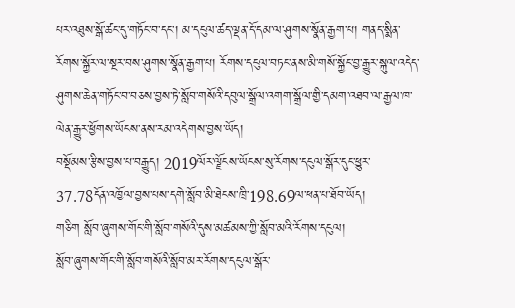པར་འཐུས་སྒོ་ཚང་དུ་གཏོང་བ་དང་། མ་དངུལ་ཚད་ལྡན་དོ་དམ་ལ་ཤུགས་སྣོན་རྒྱག་པ། གནད་སྨིན་རོགས་སྐྱོར་ལ་སྔར་བས་ཤུགས་སྣོན་རྒྱག་པ། རོགས་དངུལ་བཏང་ནས་མི་གསོ་སྐྱོང་བྱ་རྒྱུར་སྐུལ་འདེད་ཤུགས་ཆེན་གཏོང་བ་བཅས་བྱས་ཏེ་སློབ་གསོའི་དབུལ་སྒྲོལ་འགག་སྒྲོལ་གྱི་དམག་འཐབ་ལ་རྒྱལ་ཁ་ལེན་རྒྱུར་ཕྱོགས་ཡོངས་ནས་རམ་འདེགས་བྱས་ཡོད།
བསྡོམས་རྩིས་བྱས་པ་བརྒྱུད། 2019ལོར་ལྗོངས་ཡོངས་སུ་རོགས་དངུལ་སྒོར་དུང་ཕྱུར་37.78དོན་འཁྱོལ་བྱས་པས་དགེ་སློབ་མི་ཐེངས་ཁྲི་198.69ལ་ཕན་པ་ཐོབ་ཡོད།
གཅིག སློབ་ཞུགས་གོང་གི་སློབ་གསོའི་དུས་མཚམས་ཀྱི་སློབ་མའི་རོགས་དངུལ།
སློབ་ཞུགས་གོང་གི་སློབ་གསོའི་སློབ་མར་རོགས་དངུལ་སྒོར་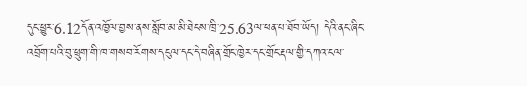དུང་ཕྱུར་6.12དོན་འཁྱོལ་བྱས་ནས་སློབ་མ་མི་ཐེངས་ཁྲི་25.63ལ་ཕན་པ་ཐོབ་ཡོད། དེའི་ནང་ཞིང་འབྲོག་པའི་བུ་ཕྲུག་གི་ཁ་གསབ་རོགས་དངུལ་དང་དེ་བཞིན་གྲོང་ཁྱེར་དང་གྲོང་རྡལ་གྱི་དཀའ་ངལ་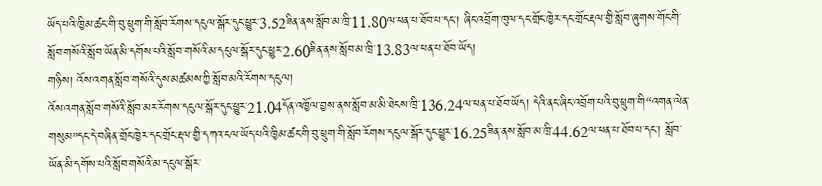ཡོད་པའི་ཁྱིམ་ཚང་གི་བུ་ཕྲུག་གི་སློབ་རོགས་དངུལ་སྒོར་དུང་ཕྱུར་3.52ཟིན་ནས་སློབ་མ་ཁྲི་11.80ལ་ཕན་པ་ཐོབ་པ་དང་། ཞིང་འབྲོག་ཁུལ་དང་གྲོང་ཁྱེར་དང་གྲོང་རྡལ་གྱི་སློབ་ཞུགས་གོང་གི་སློབ་གསོའི་སློབ་ཡོན་མི་དགོས་པའི་སློབ་གསོའི་མ་དངུལ་སྒོར་དུང་ཕྱུར་2.60ཟིན་ནས་སློབ་མ་ཁྲི་13.83ལ་ཕན་པ་ཐོབ་ཡོད།
གཉིས། འོས་འགན་སློབ་གསོའི་དུས་མཚམས་ཀྱི་སློབ་མའི་རོགས་དངུལ།
འོས་འགན་སློབ་གསོའི་སློབ་མར་རོགས་དངུལ་སྒོར་དུང་ཕྱུར་21.04དོན་འཁྱོལ་བྱས་ནས་སློབ་མ་མི་ཐེངས་ཁྲི་136.24ལ་ཕན་པ་ཐོབ་ཡོད། དེའི་ནང་ཞིང་འབྲོག་པའི་བུ་ཕྲུག་གི“འགན་ལེན་གསུམ”དང་དེ་བཞིན་གྲོང་ཁྱེར་དང་གྲོང་རྡལ་གྱི་དཀའ་ངལ་ཡོད་པའི་ཁྱིམ་ཚང་གི་བུ་ཕྲུག་གི་སློབ་རོགས་དངུལ་སྒོར་དུང་ཕྱུར་16.25ཟིན་ནས་སློབ་མ་ཁྲི་44.62ལ་ཕན་པ་ཐོབ་པ་དང་། སློབ་ཡོན་མི་དགོས་པའི་སློབ་གསོའི་མ་དངུལ་སྒོར་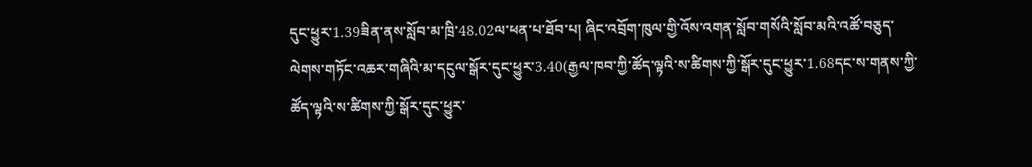དུང་ཕྱུར་1.39ཟིན་ནས་སློབ་མ་ཁྲི་48.02ལ་ཕན་པ་ཐོབ་པ། ཞིང་འབྲོག་ཁུལ་གྱི་འོས་འགན་སློབ་གསོའི་སློབ་མའི་འཚོ་བཅུད་ལེགས་གཏོང་འཆར་གཞིའི་མ་དངུལ་སྒོར་དུང་ཕྱུར་3.40(རྒྱལ་ཁབ་ཀྱི་ཚོད་ལྟའི་ས་ཚིགས་ཀྱི་སྒོར་དུང་ཕྱུར་1.68དང་ས་གནས་ཀྱི་ཚོད་ལྟའི་ས་ཚིགས་ཀྱི་སྒོར་དུང་ཕྱུར་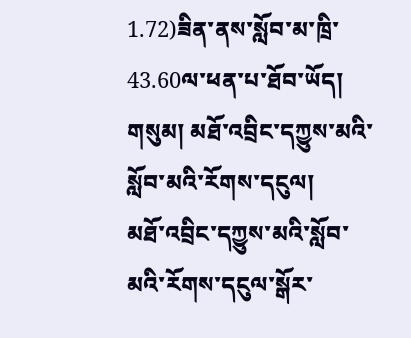1.72)ཟིན་ནས་སློབ་མ་ཁྲི་43.60ལ་ཕན་པ་ཐོབ་ཡོད།
གསུམ། མཐོ་འབྲིང་དཀྱུས་མའི་སློབ་མའི་རོགས་དངུལ།
མཐོ་འབྲིང་དཀྱུས་མའི་སློབ་མའི་རོགས་དངུལ་སྒོར་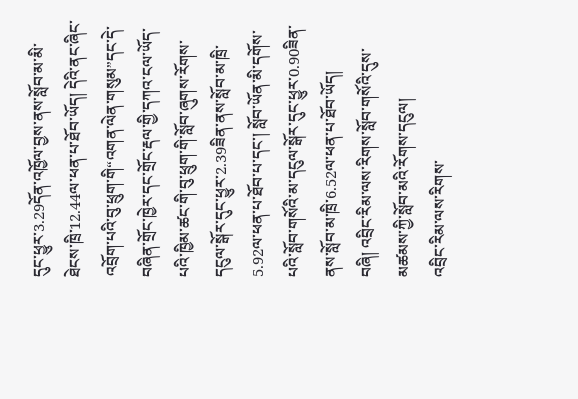དུང་ཕྱུར་3.29དོན་འཁྱོལ་བྱས་ནས་སློབ་མ་མི་ཐེངས་ཁྲི་12.44ལ་ཕན་པ་ཐོབ་ཡོད། དེའི་ནང་ཞིང་འབྲོག་པའི་བུ་ཕྲུག་གི“འགན་ལེན་གསུམ”དང་དེ་བཞིན་གྲོང་ཁྱེར་དང་གྲོང་རྡལ་གྱི་དཀའ་ངལ་ཡོད་པའི་ཁྱིམ་ཚང་གི་བུ་ཕྲུག་གི་སློབ་ཞུགས་རོགས་དངུལ་སྒོར་དུང་ཕྱུར་2.39ཟིན་ནས་སློབ་མ་ཁྲི་5.92ལ་ཕན་པ་ཐོབ་པ་དང་། སློབ་ཡོན་མི་དགོས་པའི་སློབ་གསོའི་མ་དངུལ་སྒོར་དུང་ཕྱུར་0.90ཟིན་ནས་སློབ་མ་ཁྲི་6.52ལ་ཕན་པ་ཐོབ་ཡོད།
བཞི། འབྲིང་རིམ་ལས་རིགས་སློབ་གསོའི་དུས་མཚམས་ཀྱི་སློབ་མའི་རོགས་དངུལ།
འབྲིང་རིམ་ལས་རིགས་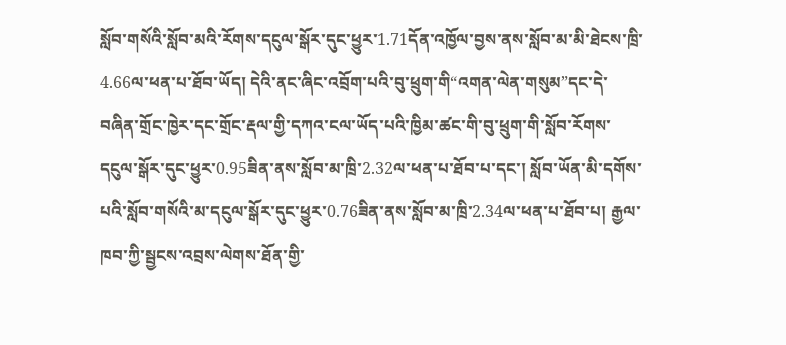སློབ་གསོའི་སློབ་མའི་རོགས་དངུལ་སྒོར་དུང་ཕྱུར་1.71དོན་འཁྱོལ་བྱས་ནས་སློབ་མ་མི་ཐེངས་ཁྲི་4.66ལ་ཕན་པ་ཐོབ་ཡོད། དེའི་ནང་ཞིང་འབྲོག་པའི་བུ་ཕྲུག་གི“འགན་ལེན་གསུམ”དང་དེ་བཞིན་གྲོང་ཁྱེར་དང་གྲོང་རྡལ་གྱི་དཀའ་ངལ་ཡོད་པའི་ཁྱིམ་ཚང་གི་བུ་ཕྲུག་གི་སློབ་རོགས་དངུལ་སྒོར་དུང་ཕྱུར་0.95ཟིན་ནས་སློབ་མ་ཁྲི་2.32ལ་ཕན་པ་ཐོབ་པ་དང་། སློབ་ཡོན་མི་དགོས་པའི་སློབ་གསོའི་མ་དངུལ་སྒོར་དུང་ཕྱུར་0.76ཟིན་ནས་སློབ་མ་ཁྲི་2.34ལ་ཕན་པ་ཐོབ་པ། རྒྱལ་ཁབ་ཀྱི་སྦྱངས་འབྲས་ལེགས་ཐོན་གྱི་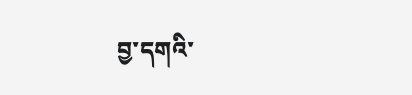བྱ་དགའི་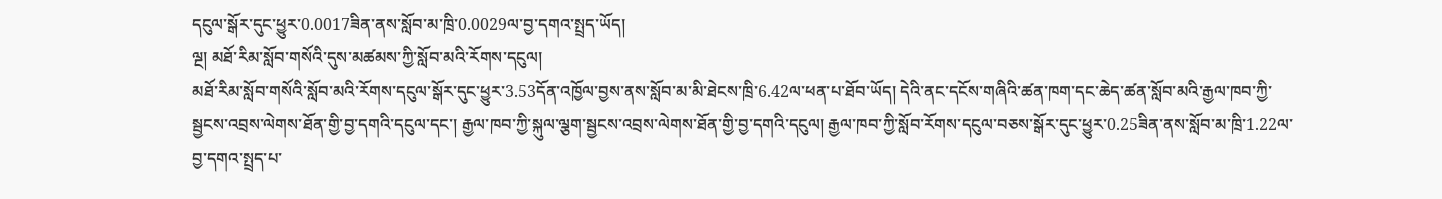དངུལ་སྒོར་དུང་ཕྱུར་0.0017ཟིན་ནས་སློབ་མ་ཁྲི་0.0029ལ་བྱ་དགའ་སྤྲད་ཡོད།
ལྔ། མཐོ་རིམ་སློབ་གསོའི་དུས་མཚམས་ཀྱི་སློབ་མའི་རོགས་དངུལ།
མཐོ་རིམ་སློབ་གསོའི་སློབ་མའི་རོགས་དངུལ་སྒོར་དུང་ཕྱུར་3.53དོན་འཁྱོལ་བྱས་ནས་སློབ་མ་མི་ཐེངས་ཁྲི་6.42ལ་ཕན་པ་ཐོབ་ཡོད། དེའི་ནང་དངོས་གཞིའི་ཚན་ཁག་དང་ཆེད་ཚན་སློབ་མའི་རྒྱལ་ཁབ་ཀྱི་སྦྱངས་འབྲས་ལེགས་ཐོན་གྱི་བྱ་དགའི་དངུལ་དང་། རྒྱལ་ཁབ་ཀྱི་སྐུལ་ལྕག་སྦྱངས་འབྲས་ལེགས་ཐོན་གྱི་བྱ་དགའི་དངུལ། རྒྱལ་ཁབ་ཀྱི་སློབ་རོགས་དངུལ་བཅས་སྒོར་དུང་ཕྱུར་0.25ཟིན་ནས་སློབ་མ་ཁྲི་1.22ལ་བྱ་དགའ་སྤྲད་པ་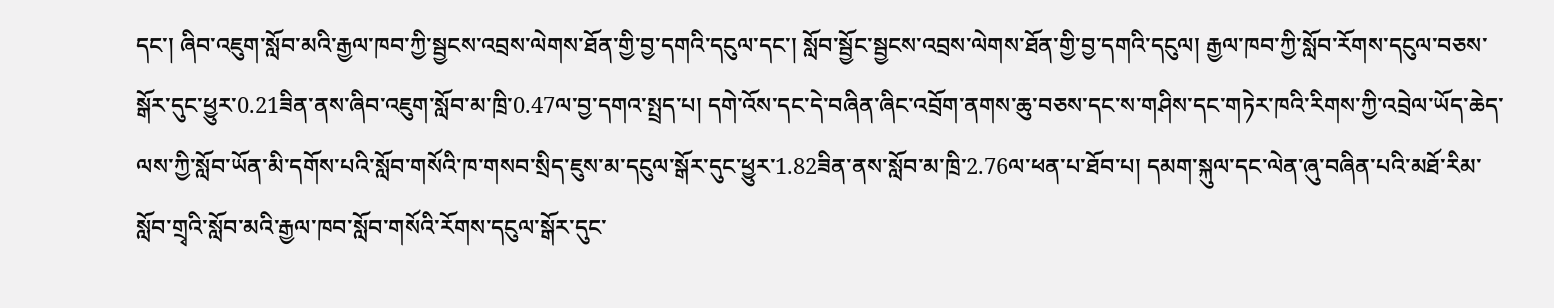དང་། ཞིབ་འཇུག་སློབ་མའི་རྒྱལ་ཁབ་ཀྱི་སྦྱངས་འབྲས་ལེགས་ཐོན་གྱི་བྱ་དགའི་དངུལ་དང་། སློབ་སྦྱོང་སྦྱངས་འབྲས་ལེགས་ཐོན་གྱི་བྱ་དགའི་དངུལ། རྒྱལ་ཁབ་ཀྱི་སློབ་རོགས་དངུལ་བཅས་སྒོར་དུང་ཕྱུར་0.21ཟིན་ནས་ཞིབ་འཇུག་སློབ་མ་ཁྲི་0.47ལ་བྱ་དགའ་སྤྲད་པ། དགེ་འོས་དང་དེ་བཞིན་ཞིང་འབྲོག་ནགས་ཆུ་བཅས་དང་ས་གཤིས་དང་གཏེར་ཁའི་རིགས་ཀྱི་འབྲེལ་ཡོད་ཆེད་ལས་ཀྱི་སློབ་ཡོན་མི་དགོས་པའི་སློབ་གསོའི་ཁ་གསབ་སྲིད་ཇུས་མ་དངུལ་སྒོར་དུང་ཕྱུར་1.82ཟིན་ནས་སློབ་མ་ཁྲི་2.76ལ་ཕན་པ་ཐོབ་པ། དམག་སྐུལ་དང་ལེན་ཞུ་བཞིན་པའི་མཐོ་རིམ་སློབ་གྲྭའི་སློབ་མའི་རྒྱལ་ཁབ་སློབ་གསོའི་རོགས་དངུལ་སྒོར་དུང་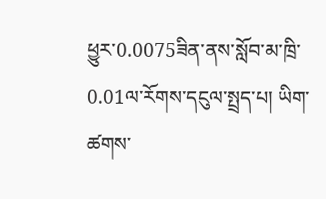ཕྱུར་0.0075ཟིན་ནས་སློབ་མ་ཁྲི་0.01ལ་རོགས་དངུལ་སྤྲད་པ། ཡིག་ཚགས་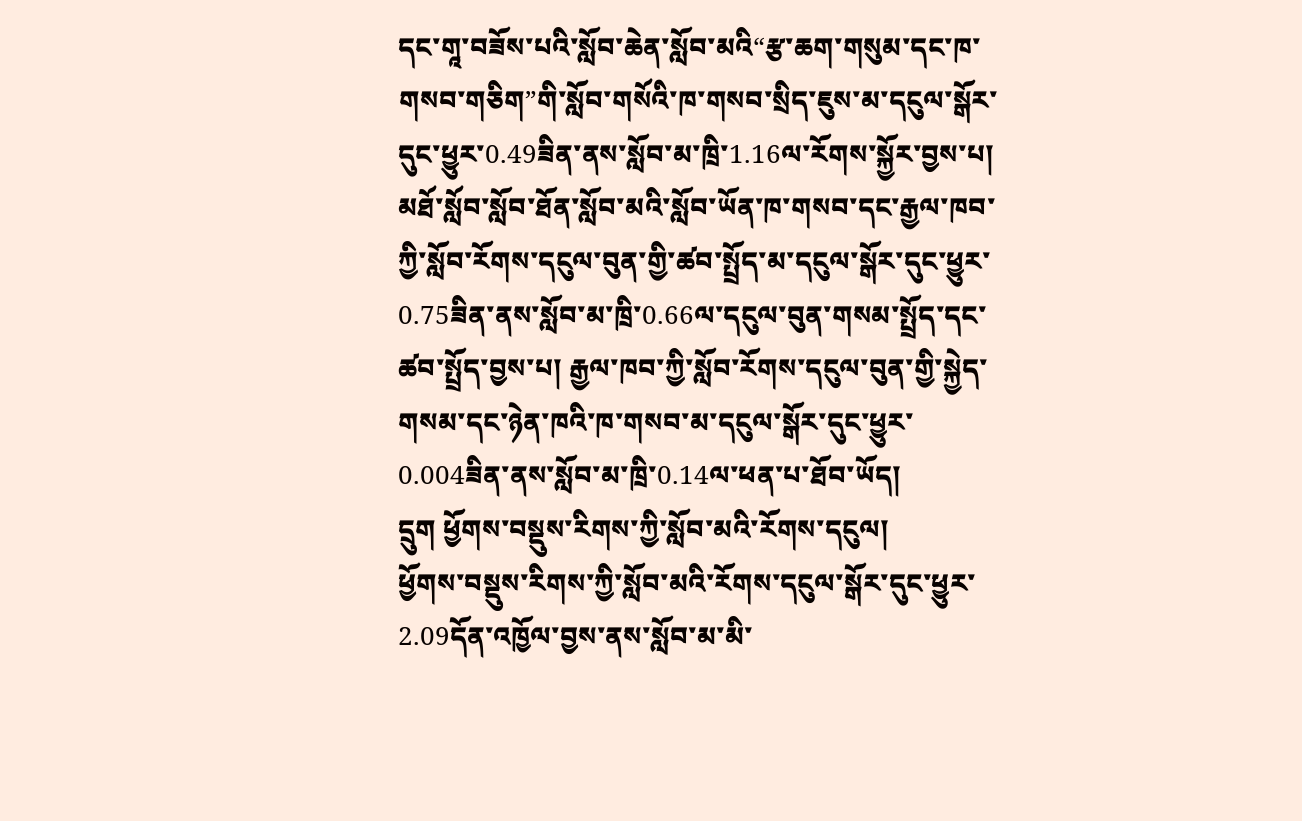དང་གཱ་བཟོས་པའི་སློབ་ཆེན་སློབ་མའི“རྩ་ཆག་གསུམ་དང་ཁ་གསབ་གཅིག”གི་སློབ་གསོའི་ཁ་གསབ་སྲིད་ཇུས་མ་དངུལ་སྒོར་དུང་ཕྱུར་0.49ཟིན་ནས་སློབ་མ་ཁྲི་1.16ལ་རོགས་སྐྱོར་བྱས་པ། མཐོ་སློབ་སློབ་ཐོན་སློབ་མའི་སློབ་ཡོན་ཁ་གསབ་དང་རྒྱལ་ཁབ་ཀྱི་སློབ་རོགས་དངུལ་བུན་གྱི་ཚབ་སྤྲོད་མ་དངུལ་སྒོར་དུང་ཕྱུར་0.75ཟིན་ནས་སློབ་མ་ཁྲི་0.66ལ་དངུལ་བུན་གསམ་སྤྲོད་དང་ཚབ་སྤྲོད་བྱས་པ། རྒྱལ་ཁབ་ཀྱི་སློབ་རོགས་དངུལ་བུན་གྱི་སྐྱེད་གསམ་དང་ཉེན་ཁའི་ཁ་གསབ་མ་དངུལ་སྒོར་དུང་ཕྱུར་0.004ཟིན་ནས་སློབ་མ་ཁྲི་0.14ལ་ཕན་པ་ཐོབ་ཡོད།
དྲུག ཕྱོགས་བསྡུས་རིགས་ཀྱི་སློབ་མའི་རོགས་དངུལ།
ཕྱོགས་བསྡུས་རིགས་ཀྱི་སློབ་མའི་རོགས་དངུལ་སྒོར་དུང་ཕྱུར་2.09དོན་འཁྱོལ་བྱས་ནས་སློབ་མ་མི་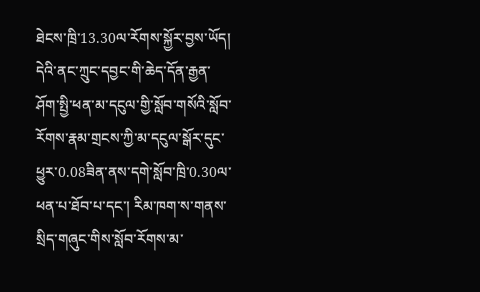ཐེངས་ཁྲི་13.30ལ་རོགས་སྐྱོར་བྱས་ཡོད། དེའི་ནང་ཀྲུང་དབྱང་གི་ཆེད་དོན་རྒྱན་ཤོག་སྤྱི་ཕན་མ་དངུལ་གྱི་སློབ་གསོའི་སློབ་རོགས་རྣམ་གྲངས་ཀྱི་མ་དངུལ་སྒོར་དུང་ཕྱུར་0.08ཟིན་ནས་དགེ་སློབ་ཁྲི་0.30ལ་ཕན་པ་ཐོབ་པ་དང་། རིམ་ཁག་ས་གནས་སྲིད་གཞུང་གིས་སློབ་རོགས་མ་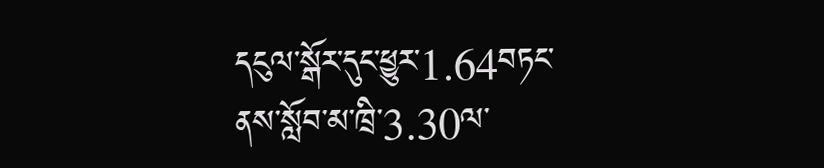དངུལ་སྒོར་དུང་ཕྱུར་1.64བཏང་ནས་སློབ་མ་ཁྲི་3.30ལ་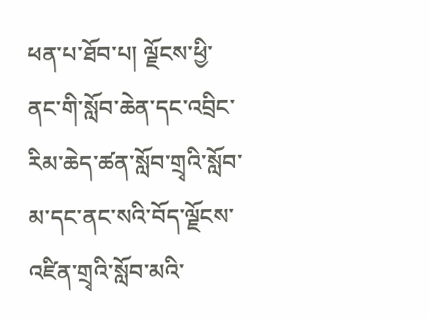ཕན་པ་ཐོབ་པ། ལྗོངས་ཕྱི་ནང་གི་སློབ་ཆེན་དང་འབྲིང་རིམ་ཆེད་ཚན་སློབ་གྲྭའི་སློབ་མ་དང་ནང་སའི་བོད་ལྗོངས་འཛིན་གྲྭའི་སློབ་མའི་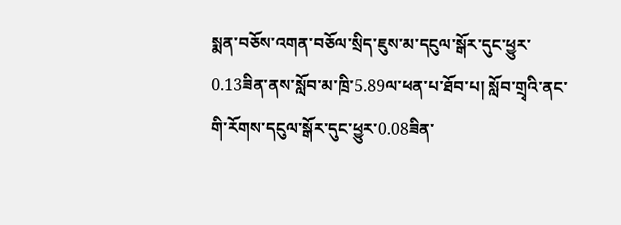སྨན་བཅོས་འགན་བཅོལ་སྲིད་ཇུས་མ་དངུལ་སྒོར་དུང་ཕྱུར་0.13ཟིན་ནས་སློབ་མ་ཁྲི་5.89ལ་ཕན་པ་ཐོབ་པ། སློབ་གྲྭའི་ནང་གི་རོགས་དངུལ་སྒོར་དུང་ཕྱུར་0.08ཟིན་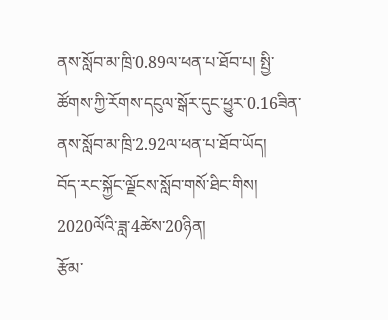ནས་སློབ་མ་ཁྲི་0.89ལ་ཕན་པ་ཐོབ་པ། སྤྱི་ཚོགས་ཀྱི་རོགས་དངུལ་སྒོར་དུང་ཕྱུར་0.16ཟིན་ནས་སློབ་མ་ཁྲི་2.92ལ་ཕན་པ་ཐོབ་ཡོད།
བོད་རང་སྐྱོང་ལྗོངས་སློབ་གསོ་ཐིང་གིས།
2020ལོའི་ཟླ་4ཚེས་20ཉིན།
རྩོམ་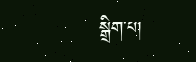སྒྲིག་པ།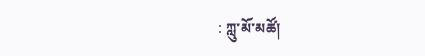: ཀླུ་མོ་མཚོ།